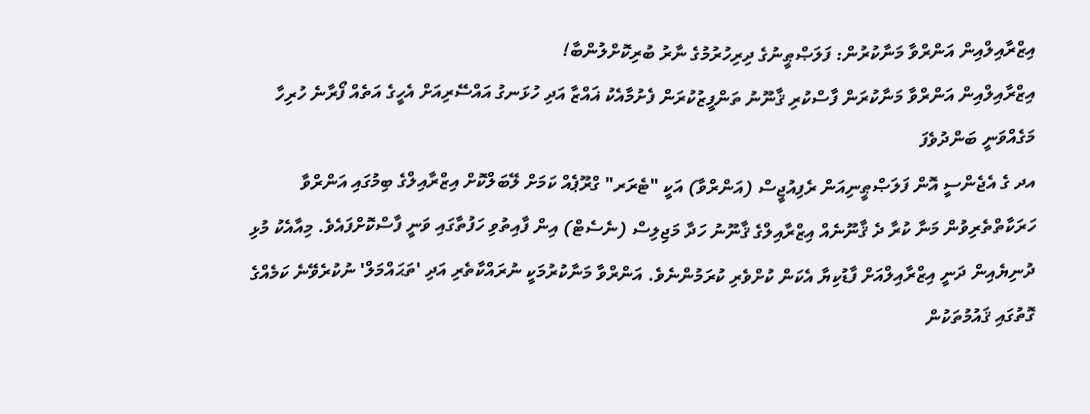އިޒްރާއިލްއިން އަންރްވާ މަނާކުރުން: ފަލަޞްޠީނުގެ ދިރިހުރުމުގެ ނާރު ބުރިކޮށްލުންބާ!
އިޒްރާއިލްއިން އަންރްވާ މަނާކުރަން ފާސްކުރި ޤާނޫނު ތަންފީޒުކުރަން ފެށުމާއެކު ޣައްޒާ އަދި ހުޅަނގު އައްސޭރިއަށް އެހީގެ އަތެއް ފޯރާނެ ހުރިހާ މަގެއްވަނީ ބަންދުވެފަ
އދ ގެ އެޖެންސީ އޮން ފަލަޞްޠީނިއަން ރެފިއުޖީސް (އަންރްވާ) އަކީ "ޓެރަރ" ގްރޫޕެއް ކަމަށް ލޭބަލްކޮށް އިޒްރާއިލްގެ ބިމުގައި އަންރްވާ ހަރަކާތްތެރިވުން މަނާ ކުރާ ދެ ޤާނޫނެއް އިޒްރާއިލްގެ ޤާނޫނު ހަދާ މަޖިލިސް (ނެސެޓް) އިން ފާއިތުވި ހަފުތާގައި ވަނީ ފާސްކޮށްފައެވެ. މިއާއެކު މުޅި ދުނިޔެއިން ދަނީ އިޒްރާއިލްއަށް ފާޑުކިޔާ އެކަން ކުށްވެރި ކުރަމުންނެވެ. އަންރްވާ މަނާކުރުމަކީ ނުރައްކާތެރި އަދި 'ތަޙައްމަލް' ނުކުރެވޭނެ ކަމެއްގެ ގޮތުގައި ޤައުމުތަކުން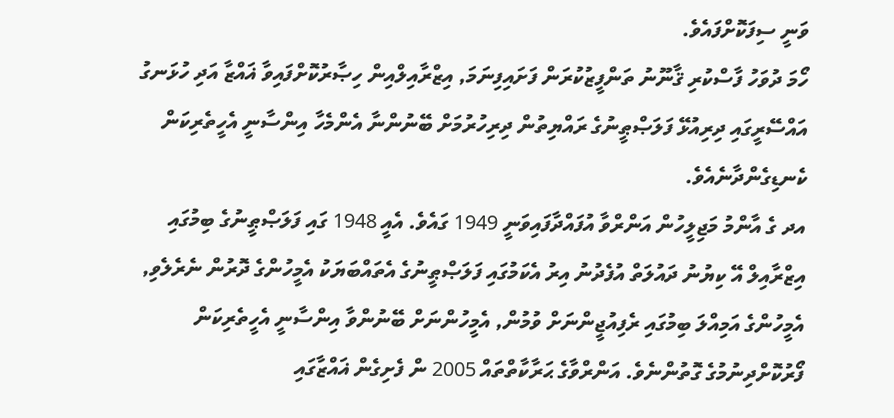ވަނީ ސިފަކޮށްފައެވެ.
ހޯމަ ދުވަހު ފާސްކުރި ޤާނޫނު ތަންފީޒުކުރަން ފަށައިފިނަމަ, އިޒްރާއިލްއިން ހިޞާރުކޮށްފައިވާ ޣައްޒާ އަދި ހުޅަނގު އައްސޭރީގައި ދިރިއުޅޭ ފަލަޞްޠީނުގެ ރައްޔިތުން ދިރިހުރުމަށް ބޭނުންނާ އެންމެހާ އިންސާނީ އެހީތެރިކަން ކެނޑިގެންދާނެއެވެ.
އދ ގެ އާންމު މަޖިލީހުން އަންރްވާ އުފައްދާފައިވަނީ 1949 ގައެވެ. އެއީ 1948 ގައި ފަލަޞްޠީނުގެ ބިމުގައި އިޒްރާއިލް އޭ ކިޔުނު ދައުލަތް އުފެދުނު އިރު އެކަމުގައި ފަލަޞްޠީނުގެ އެތައްބަޔަކު އެމީހުންގެ ދޮރުން ނެރެލެވި, އެމީހުންގެ އަމިއްލަ ބިމުގައި ރެފިއުޖީންނަށް ވުމުން, އެމީހުންނަށް ބޭނުންވާ އިންސާނީ އެހީތެރިކަން ފޯރުކޮށްދިނުމުގެ ގޮތުންނެވެ. އަންރްވާގެ ޙަރާކާތްތައް 2005 ން ފެށިގެން ޣައްޒާގައި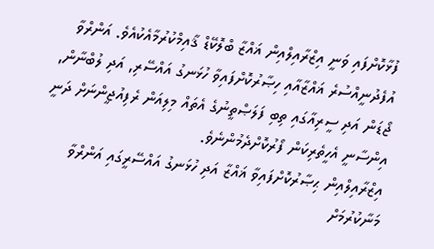ފުޅާކޮށްފައި ވަނީ އިޒްރާއިލްއިން ޣައްޒާ ބްލޮކޭޑް ޤާއިމްކުރުމާއެކުއެވެ. އަންރްވާ އުފެދުނީއްސުރެ ޣައްޒާއާއި ހިޞާރުކޮށްފައިވާ ހުޅަނގު އައްސޭރި, އަދި ލުބްނާން, ޖޯޑަން އަދި ސީރިއާގައި ތިބި ފަލަޞްތީނުގެ އެތައް މިލިއަން ރެފިއުޖީންނަށް ދަނީ އިންސާނީ އެހީތެރިކަން ފޯރުކޮށްދެމުންނެވެ.
އިޒްރާއިލްއިން ޙިޞާރުކޮށްފައިވާ ޣައްޒާ އަދި ހުޅަނގު އައްސޭރީގައި އަންރްވާ މަނާކުރުމަށް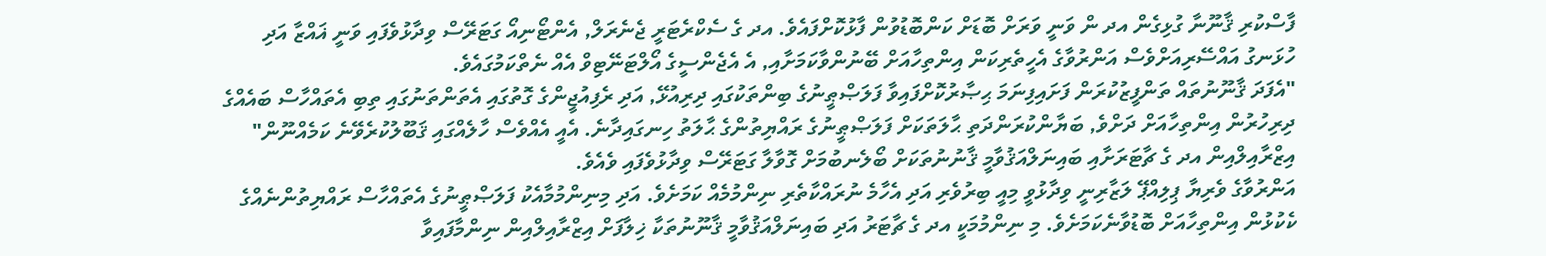ފާސްކުރި ޤާނޫނާ ގުޅިގެން އދ ން ވަނީ ވަރަށް ބޮޑަށް ކަންބޮޑުވުން ފާޅުކޮށްފައެވެ. އދ ގެ ސެކްރެޓަރީ ޖެނެރަލް, އެންޓޯނިއޯ ގަޓަރޭސް ވިދާޅުވެފައި ވަނީ ޣައްޒާ އަދި ހުޅަނގު އައްސޭރިއަށްވެސް އަންރުވާގެ އެހީތެރިކަން އިންތިހާއަށް ބޭނުންވާކަމަށާއި, އެ އެޖެންސީގެ އޯލްޓަނޭޓިވް އެއް ނެތްކަމުގައެވެ.
"އެފަދަ ޤާނޫނުތައް ތަންފީޒުކުރަން ފަށައިފިނަމަ ޙިޞާރުކޮށްފައިވާ ފަލަޞްޠީނުގެ ބިންތަކުގައި ދިރިއުޅޭ, އަދި ރެފިއުޖީންގެ ގޮތުގައި އެތަންތަނުގައި ތިބި އެތައްހާސް ބައެއްގެ ދިރިހުރުން އިންތިހާއަށް ދަށްވެ, ބަޔާންކުރަންދަތި ޙާލަތަކަށް ފަލަޞްޠީނުގެ ރައްޔިތުންގެ ޙާލަތު ހިނގައިދާނެ. އެއީ އެއްވެސް ހާލެއްގައި ޤަބޫލުކުރެވޭނެ ކަމެއްނޫން" އިޒްރާއިލްއިން އދ ގެ ޗާޓަރަށާއި ބައިނަލްއަޤުވާމީ ޤާނުނުތަކަށް ބޯލެނބުމަށް ގޮވާލާ ގަޓަރޭސް ވިދާޅުވެފައި ވެއެވެ.
އަންރުވާގެ ވެރިޔާ ޕިލިއްޕޭ ލަޒާރިނީ ވިދާޅުވީ މިއީ ބިރުވެރި އަދި އެހާމެ ނުރައްކާތެރި ނިންމުމެއް ކަމަށެވެ. އަދި މިނިންމުމާއެކު ފަލަޞްޠީނުގެ އެތައްހާސް ރައްޔިތުންނެއްގެ ކެކުޅުން އިންތިހާއަށް ބޮޑުވާނެކަމަށެވެ. މި ނިންމުމަކީ އދ ގެ ޗާޓަރު އަދި ބައިނަލްއަޤުވާމީ ޤާނޫނުތަކާ ޚިލާފަށް އިޒްރާއިލްއިން ނިންމާފައިވާ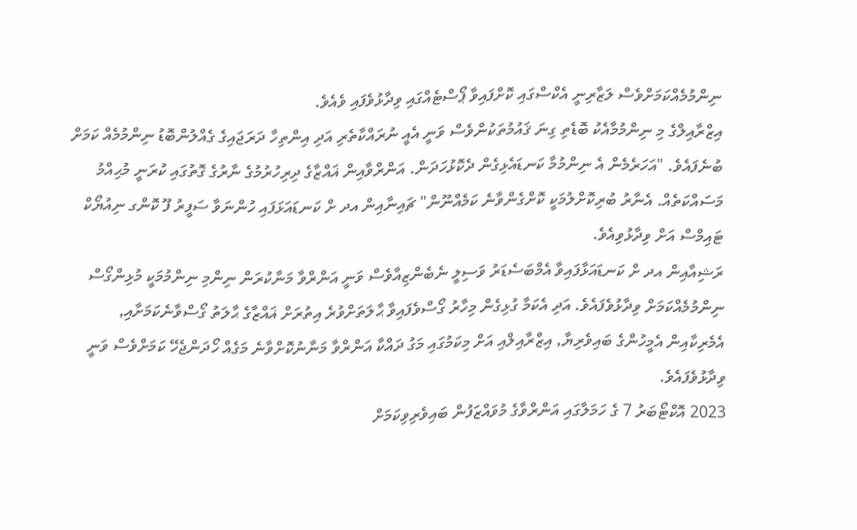ނިންމުމެއްކަމަށްވެސް ލަޒާރިނީ އެކްސްގައި ކޮށްފައިވާ ޕޯސްޓެއްގައި ވިދާޅުވެފައި ވެއެވެ.
އިޒްރާއިލްގެ މި ނިންމުމާއެކު ބޮޑެތި ގިނަ ޤައުމުތަކުންވެސް ވަނީ އެއީ ނުރައްކާތެރި އަދި އިންތިހާ ދަރަޖައިގެ ގެއްލުންބޮޑު ނިންމުމެއް ކަމަށް ބުނެފައެވެ. "އަހަރެމެން އެ ނިންމުމާ ކަނޑައެޅިގެން ދެކޮޅުހަދަން. އަންރްވާއިން ޣައްޒާގެ ދިރިހުރުމުގެ ނާރުގެ ގޮތުގައި ކުރަނީ މުޙިއްމު މަސައްކަތެއް. އެނާރު ބުރިކޮށްލުމަކީ ކޮށްގެންވާނެ ކަމެއްނޫން" ޗައިނާއިން އދ ށް ކަނޑައަޅަފައި ހުންނަވާ ސަފީރު ފޫ ކޮންގ ނިއުޔޯކް ޓައިމްސް އަށް ވިދާޅުވިއެވެ.
ރަޝިއާއިން އދ ށް ކަނޑައަޅާފައިވާ އެމްބަސެޑަރު ވަސިލީ ނެބެންޒިއާވެސް ވަނީ އަންރްވާ މަނާކުރަން ނިންމި ނިންމުމަކީ މުޅިންގޯސް ނިންމުމެއްކަމަށް ވިދާޅުވެފައެވެ. އަދި އެކަމާ ގުޅިގެން މިހާރު ގޯސްވެފައިވާ ޙާލަތަށްވުރެ އިތުރަށް ޣައްޒާގެ ޙާލަތު ގޯސްވާނެކަމަށާއި, އެމެރިކާއިން އެމީހުންގެ ބައިވެރިޔާ, އިޒްރާއިލްއި އަށް މިކަމުގައި މަގު ދައްކާ އަންރްވާ މަނާނުކޮށްވާނެ މަގެއް ހޯދަންޖެހޭ ކަމަށްވެސް ވަނީ ވިދާޅުވެފައެވެ.
2023 އޮކްޓޯބަރު 7 ގެ ހަމަލާގައި އަންރްވާގެ މުވައްޒަފުން ބައިވެރިވިކަމަށް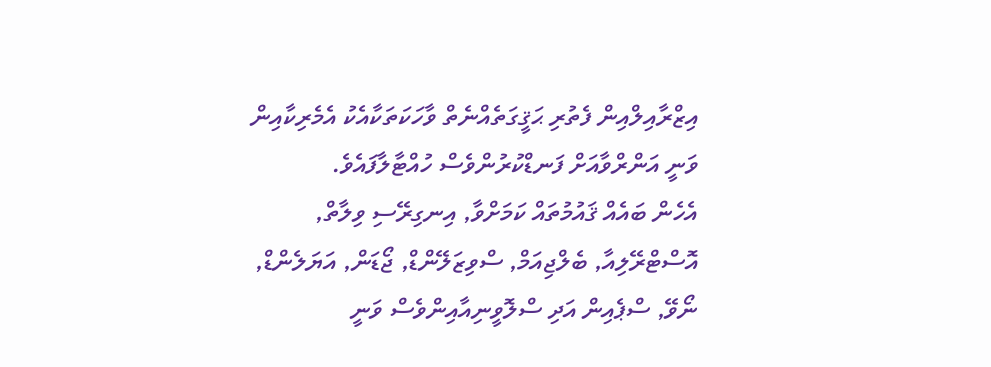އިޒްރާއިލްއިން ފެތުރި ޙަޤީގަތެއްނެތް ވާހަކަތަކާއެކު އެމެރިކާއިން ވަނީ އަންރްވާއަށް ފަނޑްކުރުންވެސް ހުއްޓާލާފައެވެ.
އެހެން ބައެއް ޤައުމުތައް ކަމަށްވާ, އިނގިރޭސި ވިލާތް, އޮސްޓްރޭލިއާ, ބެލްޖިއަމް, ސްވިޒަލޭންޑް, ޖޯޑަން, އަޔަލެންޑް, ނޯވޭ, ސްޕެއިން އަދި ސްލޮވީނިއާއިންވެސް ވަނީ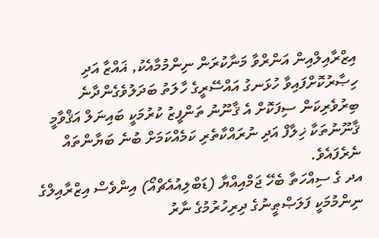އިޒްރާއިލްއިން އަންރްވާ މަނާކުރަން ނިންމުމާއެކު, ޣައްޒާ އަދި ހިޞާރުކޮށްފައިވާ ހުޅަނގު އައްސޭރީގެ ހާލަތު ބަދަލުވެގެންދާނެ ބިރުވެރިކަން ސިފަކޮށް އެ ޤާނޫނު ތަންފީޒު ކުރުމަކީ ބައިނަލް އަޤްވާމީ ޤާނޫނުތަކާ ޚިލާފް އަދި ނުރައްކާތެރި ކަމެއްކަމަށް ބުނެ ބަޔާންތައް ނެރެފައެވެ.
އދ ގެ ސިއްހަތާ ބެހޭ ޖަމްއިއްޔާ (ޑަބްލިއުއެޗްއޯ) އިންވެސް އިޒްރާއިލްގެ ނިންމުމަކީ ފަލަޞްޠީނުގެ ދިރިހުރުމުގެ ނާރު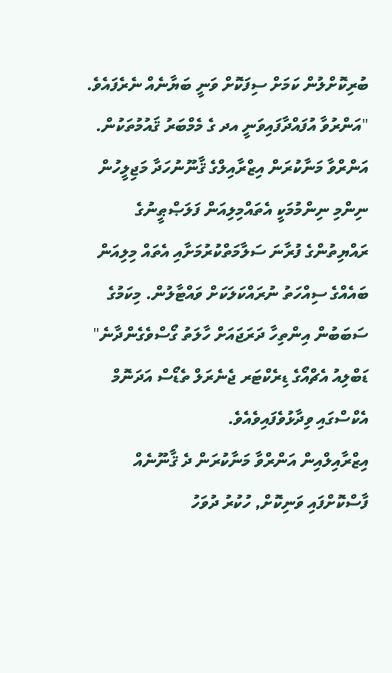ބުރިކޮށްލުން ކަމަށް ސިފަކޮށް ވަނީ ބަޔާނެއް ނެރެފައެވެ. "އަންރުވާ އުފައްދާފައިވަނީ އދ ގެ މެމްބަރު ޤައުމުތަކުން. އަންރްވާ މަނާކުރަން އިޒްރާއިލްގެ ޤާނޫނުހަދާ މަޖިލީހުން ނިންމި ނިންމުމަކީ އެތައްމިލިއަން ފަލަޞްޠީނުގެ ރައްޔިތުންގެ ފުރާނަ ސަލާމަތްކުރުމަށާއި އެތައް މިލިއަން ބައެއްގެ ސިއްހަތު ނުރައްކަލަކަށް ވައްޓާލުން. މިކަމުގެ ސަބަބުން އިންތިހާ ދަރަޖައަށް ހާލަތު ގޯސްވެގެންދާނެ" ޑަބްލިއު އެޗްއޯގެ ޑިރެކްޓަރ ޖެނެރަލް ތެޑޯސް އަދަނޮމް އެކްސްގައި ވިދާޅުވެފައިވެއެވެ.
އިޒްރާއިލްއިން އަންރްވާ މަނާކުރަން ދެ ޤާނޫނެއް ފާސްކޮށްފައި ވަނިކޮށް, ހުކުރު ދުވަހު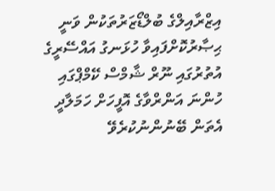އިޒްރާއިލްގެ ބުލްޑޯޒަރުތަކުން ވަނީ ޙިޞާރުކޮށްފައިވާ ހުޅަނގު އައްސޭރީގެ އުތުރުގައި ނޫރް ޝާމްސް ކޭމްޕްގައި ހުންނަ އަންރްވާގެ އޮފީހަށް ހަމަލާދީ އެތަން ބޭނުންނުކުރެވޭ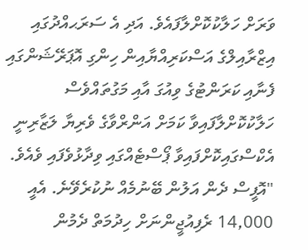ވަރަށް ހަލާކުކޮށްލާފައެވެ. އަދި އެ ސަރަޙއްދުގައި އިޒްރާއިލްގެ އަސްކަރިއްޔާއިން ހިންގި އޮޕަރޭޝަންގައި ފެނާއި ކަރަންޓުގެ ވިއުގަ އާއި މަގުތައްވެސް ހަލާކުކޮށްލާފައިވާ ކަމަށް އަންރްވާގެ ވެރިޔާ ލަޒާރިނީ އެކްސްގައިކޮށްފައިވާ ޕޯސްޓެއްގައި ވިދާޅުވެފައި ވެއެވެ.
"އޮފީސް ދެން އަލުން ބޭނުމެއް ނުކުރެވޭނެ. އެއީ 14,000 ރެފިއުޖީންނަށް ހިދުމަތް ދެމުން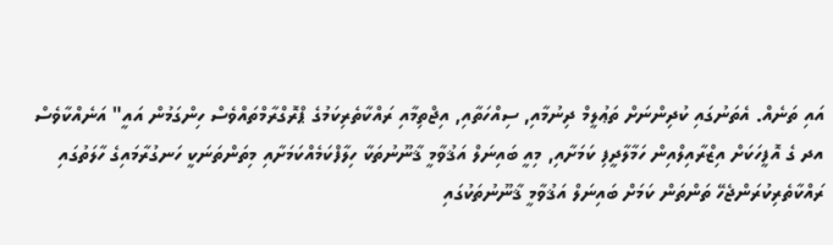އައި ތަނެއް. އެތަނުގައި ކުދިންނަށް ތަޢުލީމް ދިނުމާއި, ސިއްހަތާއި, އިޖްތިމާއި ރައްކާތެރިކަމުގެ ޕްރޮގްރާމްތައްވެސް ހިންގަމުން އައީ" އަނެއްކާވެސް އދ ގެ އޮފީހަކަށް އިޒްރާއިލްއިން ހަމާލާދީފި ކަމަށާއި, މިއީ ބައިނަލް އަޤުވާމީ ޤާނޫނުތަކާ ހިލާފްކަމެއްކަމަށާއި މިތަންތަނަކީ ހަނގުރާމައިގެ ހާލަތުގައި ރައްކާތެރިކުރަންޖެހޭ ތަންތަން ކަމަށް ބައިނަލް އަޤުވާމީ ޤާނޫނުތަކުގައި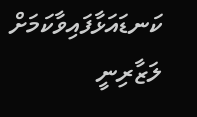ކަނޑައަޅާފައިވާކަމަށް ލަޒާރިނީ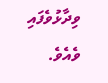ވިދާޅުވެފައި ވެއެވެ.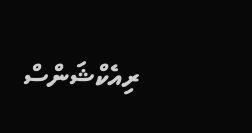ރިއެކްޝަންސް